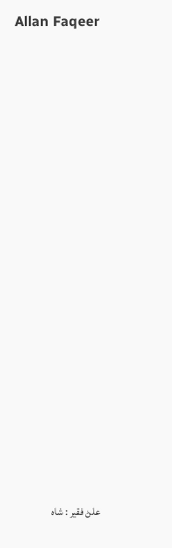Allan Faqeer

















علڻ فقير : شاه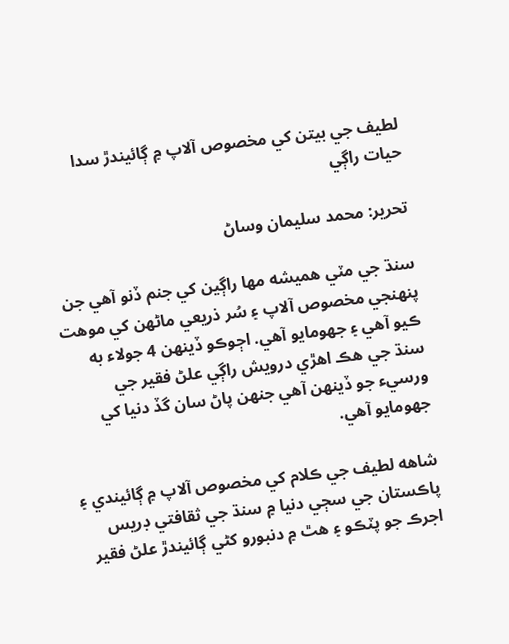لطيف جي بيتن کي مخصوص آلاپ ۾ ڳائيندڙ سدا حيات راڳي

تحرير: محمد سليمان وساڻ

سنڌ جي مٽي هميشه مها راڳين کي جنم ڏنو آهي جن پنهنجي مخصوص آلاپ ۽ سُر ذريعي ماڻهن کي موهت ڪيو آهي ۽ جهومايو آهي. اڄوڪو ڏينهن 4 جولاء به سنڌ جي هڪ اهڙي درويش راڳي علڻ فقير جي ورسيء جو ڏينهن آهي جنهن پاڻ سان گڏ دنيا کي جهومايو آهي.

شاهه لطيف جي ڪلام کي مخصوص آلاپ ۾ ڳائيندي ۽ پاڪستان جي سڄي دنيا ۾ سنڌ جي ثقافتي ڊريس اجرڪ جو پٽڪو ۽ هٿ ۾ دنبورو کڻي ڳائيندڙ علڻ فقير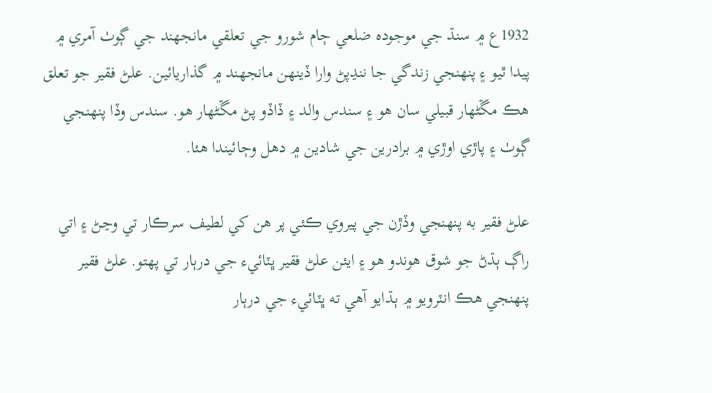1932ع ۾ سنڌ جي موجوده ضلعي ڄام شورو جي تعلقي مانجهند جي ڳوٺ آمري ۾ پيدا ٿيو ۽ پنهنجي زندگي جا ننڍپڻ وارا ڏينهن مانجهند ۾ گذاريائين. علڻ فقير جو تعلق هڪ مڱڻهار قبيلي سان هو ۽ سندس والد ۽ ڏاڏو پڻ مڱڻهار هو. سندس وڏا پنهنجي ڳوٺ ۽ پاڙي اوڙي ۾ برادرين جي شادين ۾ دهل وڄائيندا هئا.

علڻ فقير به پنهنجي وڏڙن جي پيروي ڪئي پر هن کي لطيف سرڪار تي وڃڻ ۽ اتي راڳ ٻڌڻ جو شوق هوندو هو ۽ ايئن علڻ فقير ڀٽائيء جي درٻار تي پهتو. علڻ فقير پنهنجي هڪ انٽرويو ۾ ٻڌايو آهي ته ڀٽائيء جي درٻار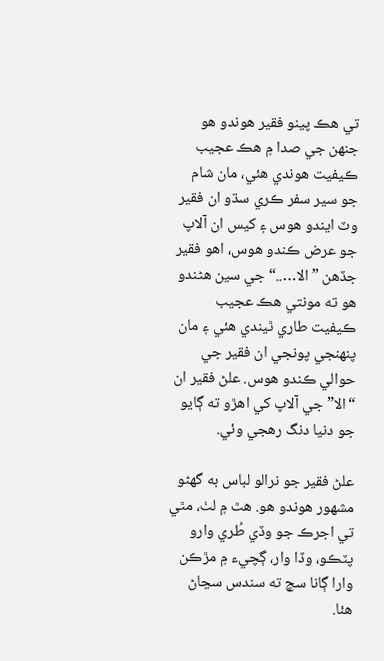تي هڪ پينو فقير هوندو هو جنهن جي صدا ۾ هڪ عجيب ڪيفيت هوندي هئي، مان شام جو سير سفر ڪري سڌو ان فقير وٽ ايندو هوس ۽ کيس ان آلاپ جو عرض ڪندو هوس، اهو فقير جڏهن ”الا…..“ جي سين هڻندو هو ته مونتي هڪ عجيب ڪيفيت طاري ٿيندي هئي ۽ مان پنهنجي پونجي ان فقير جي حوالي ڪندو هوس. علڻ فقير ان “الا” جي آلاپ کي اهڙو ته ڳايو جو دنيا دنگ رهجي وئي.

علڻ فقير جو نرالو لباس به گهڻو مشهور هوندو هو. هٿ ۾ لٺ، مٿي تي اجرڪ جو وڏي طُري وارو پٽڪو، وڏا وار، ڳچيء ۾ مڙڪن وارا ڳانا سچ ته سندس سڃاڻ هئا.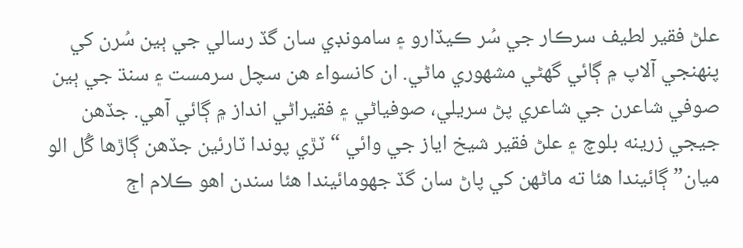علڻ فقير لطيف سرڪار جي سُر ڪيڏارو ۽ سامونڊي سان گڏ رسالي جي ٻين سُرن کي پنهنجي آلاپ ۾ ڳائي گهڻي مشهوري ماڻي. ان کانسواء هن سچل سرمست ۽ سنڌ جي ٻين صوفي شاعرن جي شاعري پڻ سريلي، صوفياڻي ۽ فقيراڻي انداز ۾ ڳائي آهي. جڏهن جيجي زرينه بلوچ ۽ علڻ فقير شيخ اياز جي وائي “ٽڙي پوندا ٽارئين جڏهن ڳاڙها گُل الو ميان” ڳائيندا هئا ته ماڻهن کي پاڻ سان گڏ جهومائيندا هئا سندن اهو ڪلام اڄ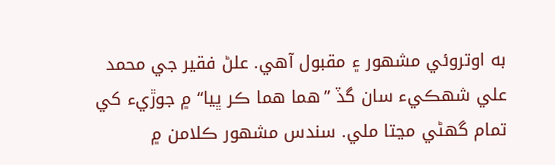به اوتروئي مشهور ۽ مقبول آهي. علڻ فقير جي محمد علي شهڪيء سان گڏ ”هما هما ڪر ڀيا“ ۾ جوڙيء کي تمام گهڻي مڃتا ملي. سندس مشهور ڪلامن ۾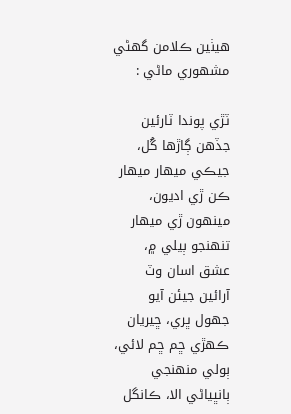هيٺين ڪلامن گهڻي مشهوري ماڻي :

ٽڙي پوندا ٽارئين جڏهن ڳاڙها گُل، جيڪي ميهار ميهار ڪن ڙي اديون، مينهون ڙي ميهار تنهنجو ٻيلي ۾، عشق اسان وٽ آرائين جيئن آيو جهول ڀري، ڇيريان ڪهڙي ڇم ڇم لائي، ٻولي منهنجي ٻانڀياڻي الا، ڪانگل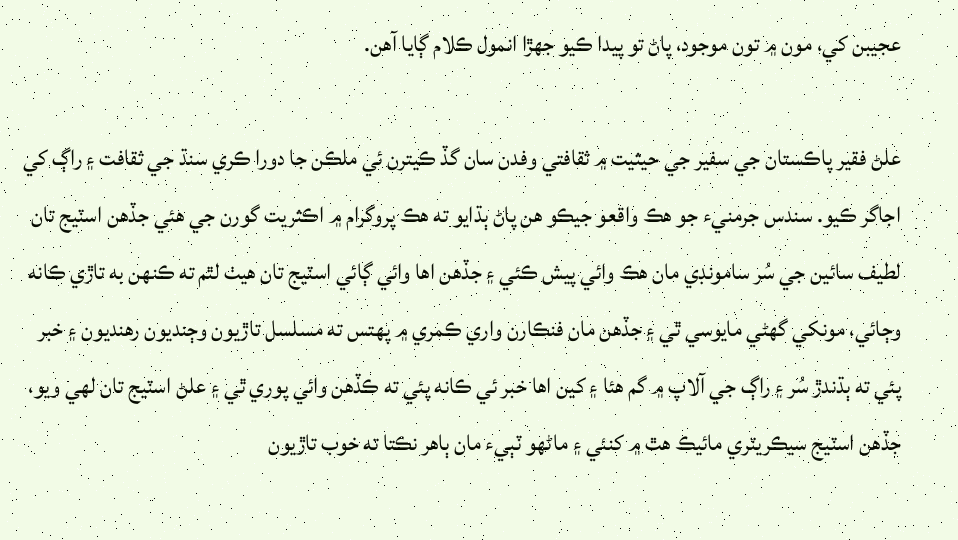عجيبن کي، مون ۾ تون موجود، پاڻ تو پيدا ڪيو جهڙا انمول ڪلام ڳايا آهن.

علڻ فقير پاڪستان جي سفير جي حيثيت ۾ ثقافتي وفدن سان گڏ ڪيترن ئي ملڪن جا دورا ڪري سنڌ جي ثقافت ۽ راڳ کي اجاگر ڪيو. سندس جرمنيء جو هڪ واقعو جيڪو هن پاڻ ٻڌايو ته هڪ پروگرام ۾ اڪثريت گورن جي هئي جڏهن اسٽيج تان لطيف سائين جي سُر سامونڊي مان هڪ وائي پيش ڪئي ۽ جڏهن اها وائي ڳائي اسٽيج تان هيٺ لٿم ته ڪنهن به تاڙي ڪانه وڄائي، مونکي گهڻي مايوسي ٿي ۽ جڏهن مان فنڪارن واري ڪمري ۾ پهتس ته مسلسل تاڙيون وڄنديون رهنديون ۽ خبر پئي ته ٻڌندڙ سُر ۽ راڳ جي آلاپ ۾ گم هئا ۽ کين اها خبر ئي ڪانه پئي ته ڪڏهن وائي پوري ٿي ۽ علڻ اسٽيج تان لهي ويو، جڏهن اسٽيج سيڪريٽري مائيڪ هٿ ۾ کنئي ۽ ماڻهو ٽٻيء مان ٻاهر نڪتا ته خوب تاڙيون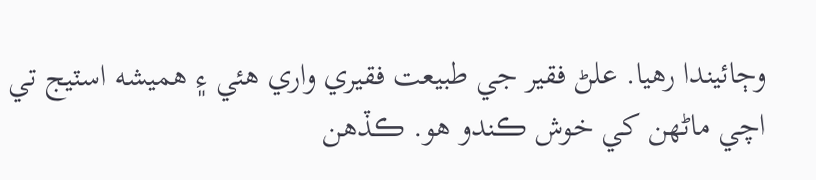وڄائيندا رهيا. علڻ فقير جي طبيعت فقيري واري هئي ۽ هميشه اسٽيج تي اچي ماڻهن کي خوش ڪندو هو. ڪڏهن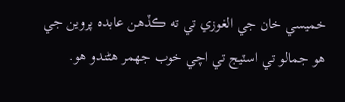خميسي خان جي الغوزي تي ته ڪڏهن عابده پروين جي هو جمالو تي اسٽيج تي اچي خوب جهمر هڻندو هو.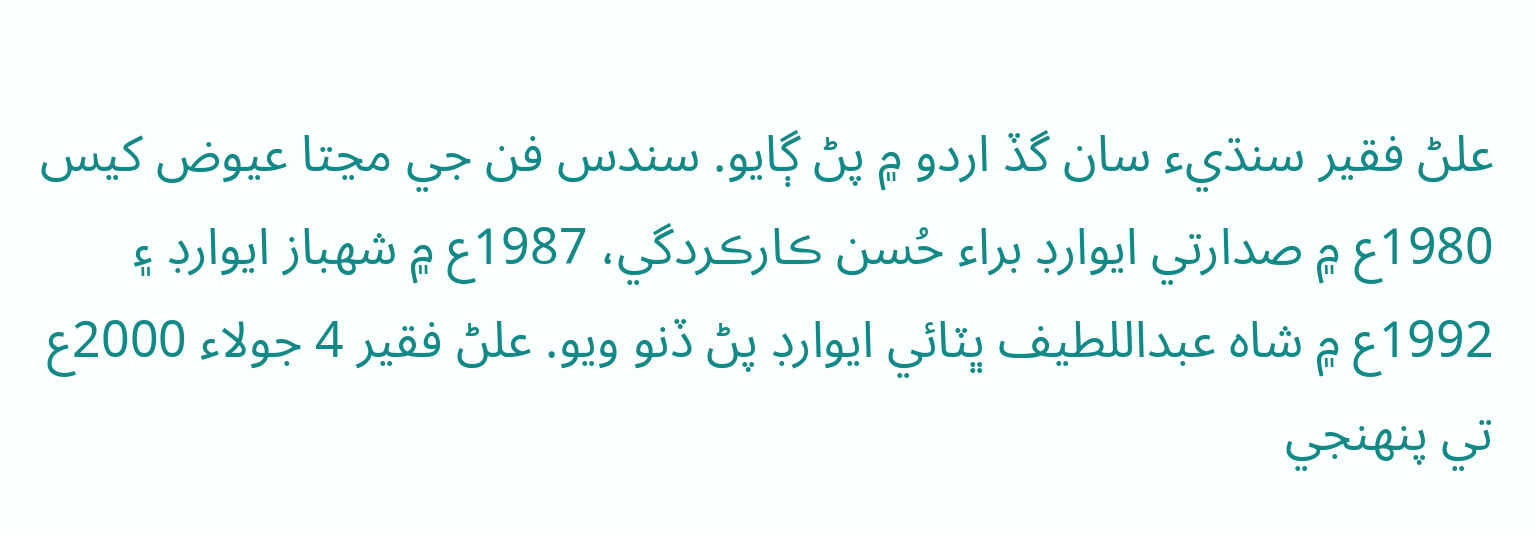علڻ فقير سنڌيء سان گڏ اردو ۾ پڻ ڳايو. سندس فن جي مڃتا عيوض کيس 1980ع ۾ صدارتي ايوارڊ براء حُسن ڪارڪردگي، 1987ع ۾ شهباز ايوارڊ ۽ 1992ع ۾ شاه عبداللطيف ڀٽائي ايوارڊ پڻ ڏنو ويو. علڻ فقير 4 جولاء 2000ع تي پنهنجي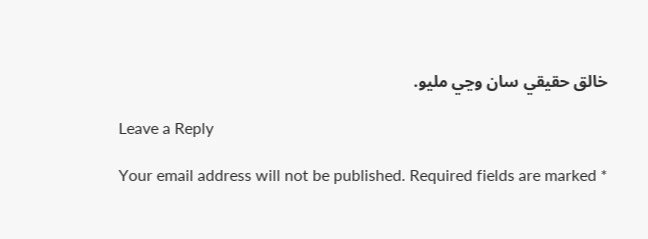خالق حقيقي سان وڃي مليو.

Leave a Reply

Your email address will not be published. Required fields are marked *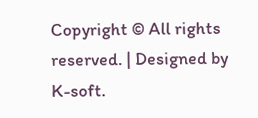Copyright © All rights reserved. | Designed by K-soft.